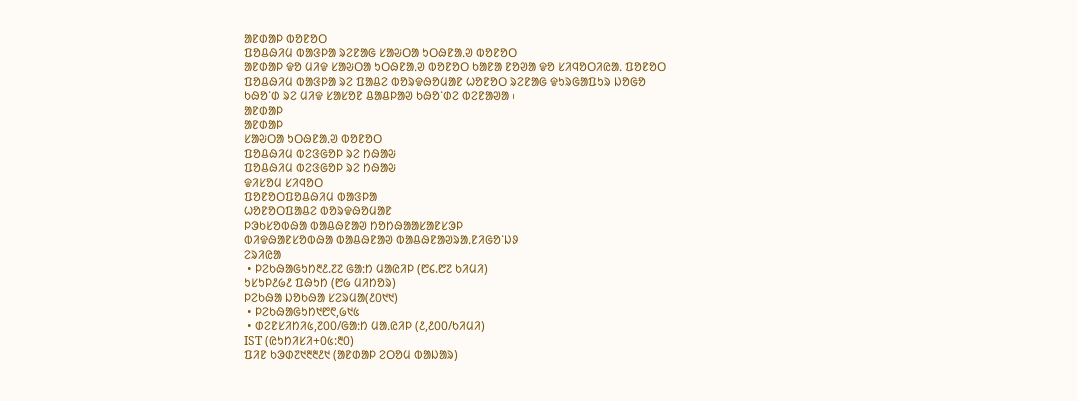ᱟᱱᱰᱟᱞ ᱵᱚᱱᱚᱛ
ᱯᱚᱪᱷᱤᱢ ᱵᱟᱝᱞᱟ ᱨᱮᱱᱟᱜ ᱥᱟᱶᱛᱟ ᱩᱛᱷᱱᱟᱹᱣ ᱵᱚᱱᱚᱛ
ᱟᱱᱰᱟᱞ ᱫᱚ ᱢᱤᱫ ᱥᱟᱶᱛᱟ ᱩᱛᱷᱱᱟᱹᱣ ᱵᱚᱱᱚᱛ ᱠᱟᱱᱟ ᱱᱚᱣᱟ ᱫᱚ ᱥᱤᱧᱚᱛᱤᱭᱟᱹ ᱯᱚᱱᱚᱛ ᱯᱚᱪᱷᱤᱢ ᱵᱟᱝᱞᱟ ᱨᱮ ᱯᱟᱪᱮ ᱵᱚᱨᱫᱷᱚᱢᱟᱱ ᱦᱚᱱᱚᱛ ᱨᱮᱱᱟᱜ ᱫᱩᱨᱜᱟᱯᱩᱨ ᱡᱚᱜᱚ ᱠᱷᱚᱸᱰ ᱨᱮ ᱢᱤᱫ ᱥᱟᱥᱚᱱ ᱪᱟᱪᱞᱟᱣ ᱠᱷᱚᱸᱰᱮ ᱵᱮᱱᱟᱣᱟ ᱾
ᱟᱱᱰᱟᱞ
ᱟᱱᱰᱟᱞ
ᱥᱟᱶᱛᱟ ᱩᱛᱷᱱᱟᱹᱣ ᱵᱚᱱᱚᱛ
ᱯᱚᱪᱷᱤᱢ ᱵᱮᱝᱜᱚᱞ ᱨᱮ ᱴᱷᱟᱶ
ᱯᱚᱪᱷᱤᱢ ᱵᱮᱝᱜᱚᱞ ᱨᱮ ᱴᱷᱟᱶ
ᱫᱤᱥᱚᱢ ᱥᱤᱧᱚᱛ
ᱯᱚᱱᱚᱛᱯᱚᱪᱷᱤᱢ ᱵᱟᱝᱞᱟ
ᱦᱚᱱᱚᱛᱯᱟᱪᱮ ᱵᱚᱨᱫᱷᱚᱢᱟᱱ
ᱞᱳᱠᱥᱚᱵᱷᱟ ᱵᱟᱪᱷᱱᱟᱣ ᱴᱚᱴᱷᱟᱟᱥᱟᱱᱥᱳᱞ
ᱵᱤᱫᱷᱟᱱᱥᱚᱵᱷᱟ ᱵᱟᱪᱷᱱᱟᱣ ᱵᱟᱪᱷᱱᱟᱣᱨᱟᱹᱱᱤᱜᱚᱸᱡᱽ
ᱮᱨᱤᱭᱟ
 • ᱞᱮᱠᱷᱟᱜᱩᱴ᱓᱒.᱗᱗ ᱜᱟᱺᱴ ᱢᱟᱭᱤᱞ (᱘᱔.᱘᱗ ᱠᱤᱢᱤ)
ᱩᱥᱩᱞ᱒᱙᱒ ᱯᱷᱩᱴ (᱘᱙ ᱢᱤᱴᱚᱨ)
ᱞᱮᱠᱷᱟ ᱡᱚᱠᱷᱟ ᱥᱮᱨᱢᱟ(᱒᱐᱑᱑)
 • ᱞᱮᱠᱷᱟᱜᱩᱴ᱑᱘᱖,᱙᱑᱕
 • ᱰᱮᱱᱥᱤᱴᱤ᱕,᱗᱐᱐/ᱜᱟᱺᱴ ᱢᱟᱹᱭᱤᱞ (᱒,᱒᱐᱐/ᱠᱤᱢᱤ)
IST (ᱭᱩᱴᱤᱥᱤ+᱐᱕:᱓᱐)
ᱯᱤᱱ ᱠᱳᱰ᱗᱑᱓᱓᱒᱑ (ᱟᱱᱰᱟᱞ ᱮᱛᱚᱢ ᱵᱟᱡᱟᱨ)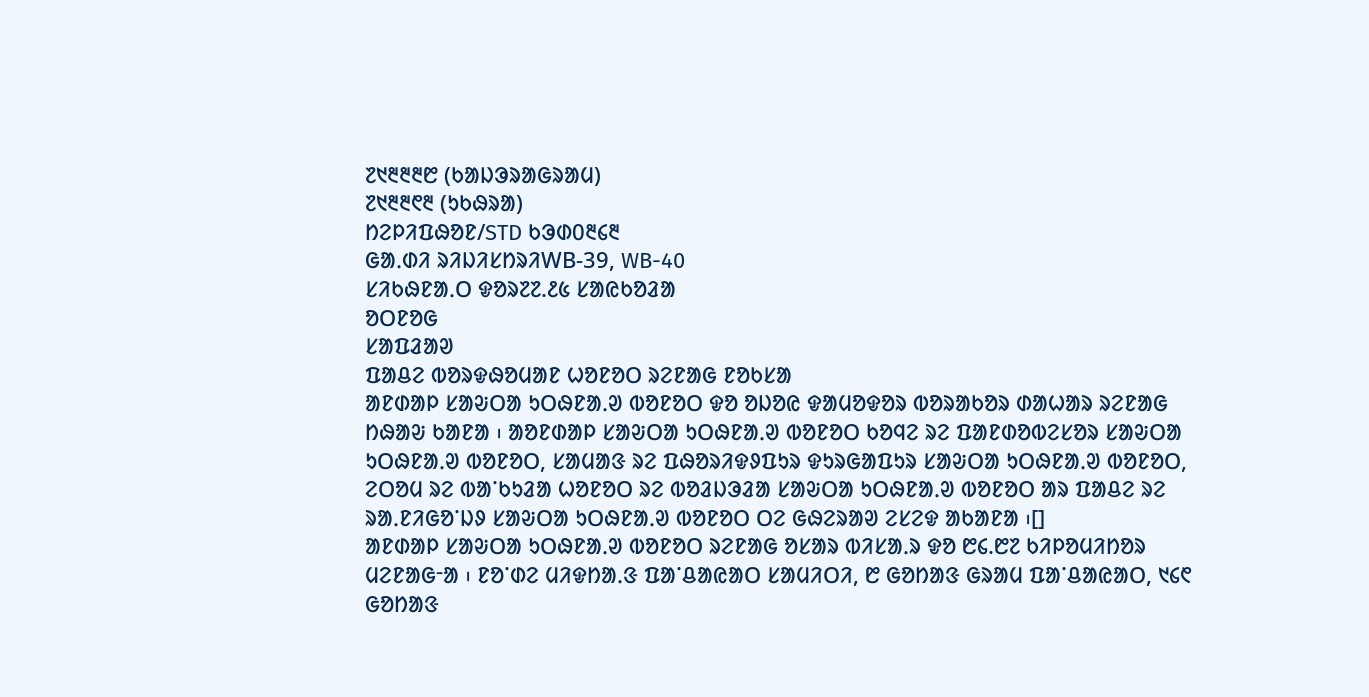᱗᱑᱓᱓᱓᱘ (ᱠᱟᱡᱳᱨᱟᱜᱨᱟᱢ)
᱗᱑᱓᱓᱖᱓ (ᱩᱠᱷᱨᱟ)
ᱴᱮᱞᱤᱯᱷᱚᱱ/STD ᱠᱳᱰ᱐᱓᱔᱓
ᱜᱟᱹᱰᱤ ᱨᱤᱡᱤᱥᱴᱨᱤWB-39, WB-40
ᱥᱤᱠᱷᱱᱟᱹᱛ ᱫᱚᱨ᱗᱗.᱒᱕ ᱥᱟᱭᱠᱚᱲᱟ
ᱚᱛᱱᱚᱜ
ᱥᱟᱯᱲᱟᱣ
ᱯᱟᱪᱮ ᱵᱚᱨᱫᱷᱚᱢᱟᱱ ᱦᱚᱱᱚᱛ ᱨᱮᱱᱟᱜ ᱱᱚᱠᱥᱟ
ᱟᱱᱰᱟᱞ ᱥᱟᱶᱛᱟ ᱩᱛᱷᱱᱟᱹᱣ ᱵᱚᱱᱚᱛ ᱫᱚ ᱚᱡᱚᱭ ᱫᱟᱢᱚᱫᱚᱨ ᱵᱚᱨᱟᱠᱚᱨ ᱰᱟᱦᱟᱨ ᱨᱮᱱᱟᱜ ᱴᱷᱟᱶ ᱠᱟᱱᱟ ᱾ ᱟᱚᱱᱰᱟᱞ ᱥᱟᱶᱛᱟ ᱩᱛᱷᱱᱟᱹᱣ ᱵᱚᱱᱚᱛ ᱠᱚᱧᱮ ᱨᱮ ᱯᱟᱱᱰᱚᱵᱮᱥᱚᱨ ᱥᱟᱶᱛᱟ ᱩᱛᱷᱱᱟᱹᱣ ᱵᱚᱱᱚᱛ, ᱥᱟᱢᱟᱝ ᱨᱮ ᱯᱷᱚᱨᱤᱫᱽᱯᱩᱨ ᱫᱩᱨᱜᱟᱯᱩᱨ ᱥᱟᱶᱛᱟ ᱩᱛᱷᱱᱟᱹᱣ ᱵᱚᱱᱚᱛ, ᱮᱛᱚᱢ ᱨᱮ ᱵᱟᱸᱠᱩᱲᱟ ᱦᱚᱱᱚᱛ ᱨᱮ ᱵᱚᱲᱡᱳᱲᱟ ᱥᱟᱶᱛᱟ ᱩᱛᱷᱱᱟᱹᱣ ᱵᱚᱱᱚᱛ ᱟᱨ ᱯᱟᱪᱮ ᱨᱮ ᱨᱟᱹᱱᱤᱜᱚᱸᱡᱽ ᱥᱟᱶᱛᱟ ᱩᱛᱷᱱᱟᱹᱣ ᱵᱚᱱᱚᱛ ᱛᱮ ᱜᱷᱮᱨᱟᱣ ᱮᱥᱮᱫ ᱟᱠᱟᱱᱟ ᱾[]
ᱟᱱᱰᱟᱞ ᱥᱟᱶᱛᱟ ᱩᱛᱷᱱᱟᱹᱣ ᱵᱚᱱᱚᱛ ᱨᱮᱱᱟᱜ ᱚᱥᱟᱨ ᱵᱤᱥᱟᱹᱨ ᱫᱚ ᱘᱔.᱘᱗ ᱠᱤᱞᱚᱢᱤᱴᱚᱨ ᱢᱮᱱᱟᱜᱼᱟ ᱾ ᱱᱚᱸᱰᱮ ᱢᱤᱫᱴᱟᱹᱝ ᱯᱟᱸᱪᱟᱭᱟᱛ ᱥᱟᱢᱤᱛᱤ, ᱘ ᱜᱚᱴᱟᱝ ᱜᱨᱟᱢ ᱯᱟᱸᱪᱟᱭᱟᱛ, ᱑᱔᱖ ᱜᱚᱴᱟᱝ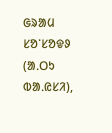ᱜᱨᱟᱢ ᱥᱚᱸᱥᱚᱫᱽ (ᱟᱹᱛᱩ ᱵᱟᱹᱭᱥᱤ),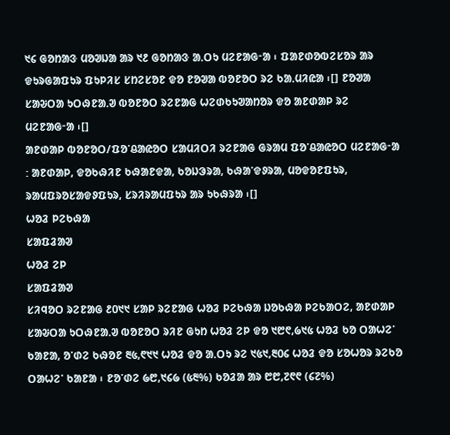᱑᱔ ᱜᱚᱴᱟᱝ ᱢᱚᱣᱡᱟ ᱟᱨ ᱑᱒ ᱜᱚᱴᱟᱝ ᱟᱹᱛᱩ ᱢᱮᱱᱟᱜᱼᱟ ᱾ ᱯᱟᱱᱰᱚᱵᱮᱥᱚᱨ ᱟᱨ ᱫᱩᱨᱜᱟᱯᱩᱨ ᱯᱩᱞᱤᱥ ᱥᱴᱮᱥᱚᱱ ᱫᱚ ᱱᱚᱣᱟ ᱵᱚᱱᱚᱛ ᱨᱮ ᱠᱟᱹᱢᱤᱭᱟ ᱾[] ᱱᱚᱣᱟ ᱥᱟᱶᱛᱟ ᱩᱛᱷᱱᱟᱹᱣ ᱵᱚᱱᱚᱛ ᱨᱮᱱᱟᱜ ᱦᱮᱰᱠᱩᱣᱟᱴᱚᱨ ᱫᱚ ᱟᱱᱰᱟᱞ ᱨᱮ ᱢᱮᱱᱟᱜᱼᱟ ᱾[]
ᱟᱱᱰᱟᱞ ᱵᱚᱱᱚᱛ/ᱯᱚᱸᱪᱟᱭᱚᱛ ᱥᱟᱢᱤᱛᱤ ᱨᱮᱱᱟᱜ ᱜᱨᱟᱢ ᱯᱚᱸᱪᱟᱭᱚᱛ ᱢᱮᱱᱟᱜᱼᱟ : ᱟᱱᱰᱟᱞ, ᱫᱚᱠᱷᱤᱱ ᱠᱷᱟᱱᱫᱟ, ᱠᱚᱡᱳᱨᱟ, ᱠᱷᱟᱸᱫᱽᱨᱟ, ᱢᱚᱫᱚᱱᱯᱩᱨ, ᱨᱟᱢᱯᱨᱚᱥᱟᱫᱽᱯᱩᱨ, ᱥᱨᱤᱨᱟᱢᱯᱩᱨ ᱟᱨ ᱩᱠᱷᱨᱟ ᱾[]
ᱦᱚᱲ ᱞᱮᱠᱷᱟ
ᱥᱟᱯᱲᱟᱣ
ᱦᱚᱲ ᱮᱞ
ᱥᱟᱯᱲᱟᱣ
ᱥᱤᱧᱚᱛ ᱨᱮᱱᱟᱜ ᱒᱐᱑᱑ ᱥᱟᱞ ᱨᱮᱱᱟᱜ ᱦᱚᱲ ᱞᱮᱠᱷᱟ ᱡᱚᱠᱷᱟ ᱞᱮᱠᱟᱛᱮ, ᱟᱱᱰᱟᱞ ᱥᱟᱶᱛᱟ ᱩᱛᱷᱱᱟᱹᱣ ᱵᱚᱱᱚᱛ ᱨᱤᱱ ᱜᱩᱴ ᱦᱚᱲ ᱮᱞ ᱫᱚ ᱑᱘᱖,᱙᱑᱕ ᱦᱚᱲ ᱠᱚ ᱛᱟᱦᱮᱸ ᱠᱟᱱᱟ, ᱚᱸᱰᱮ ᱠᱷᱚᱱ ᱓᱕,᱖᱑᱑ ᱦᱚᱲ ᱫᱚ ᱟᱹᱛᱩ ᱨᱮ ᱑᱕᱑,᱓᱐᱔ ᱦᱚᱲ ᱫᱚ ᱥᱚᱦᱚᱨ ᱨᱮᱠᱚ ᱛᱟᱦᱮᱸ ᱠᱟᱱᱟ ᱾ ᱱᱚᱸᱰᱮ ᱙᱘,᱑᱔᱙ (᱕᱓%) ᱠᱚᱲᱟ ᱟᱨ ᱘᱘,᱗᱖᱖ (᱔᱗%)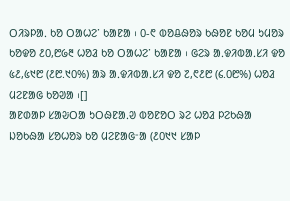ᱛᱤᱨᱞᱟᱹ ᱠᱚ ᱛᱟᱦᱮᱸ ᱠᱟᱱᱟ ᱾ ᱐-᱖ ᱵᱚᱪᱷᱚᱨ ᱠᱷᱚᱱ ᱠᱚᱢ ᱩᱢᱚᱨ ᱠᱚᱫᱚ ᱒᱐,᱘᱙᱓ ᱦᱚᱲ ᱠᱚ ᱛᱟᱦᱮᱸ ᱠᱟᱱᱟ ᱾ ᱜᱮᱨ ᱟᱹᱫᱤᱵᱟᱹᱥᱤ ᱫᱚ ᱕᱒,᱕᱑᱘ (᱒᱘.᱑᱐%) ᱟᱨ ᱟᱹᱫᱤᱵᱟᱹᱥᱤ ᱫᱚ ᱗,᱖᱒᱘ (᱔.᱐᱘%) ᱦᱚᱲ ᱢᱮᱱᱟᱜ ᱠᱚᱣᱟ ᱾[]
ᱟᱱᱰᱟᱞ ᱥᱟᱶᱛᱟ ᱩᱛᱷᱱᱟᱹᱣ ᱵᱚᱱᱚᱛ ᱨᱮ ᱦᱚᱲ ᱞᱮᱠᱷᱟ ᱡᱚᱠᱷᱟ ᱥᱚᱦᱚᱨ ᱠᱚ ᱢᱮᱱᱟᱜᱼᱟ (᱒᱐᱑᱑ ᱥᱟᱞ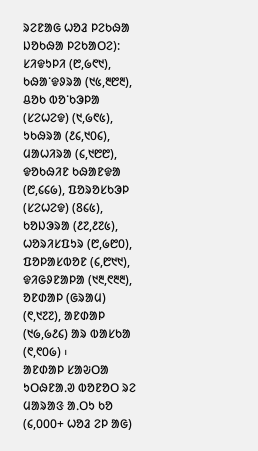ᱨᱮᱱᱟᱜ ᱦᱚᱲ ᱞᱮᱠᱷᱟ ᱡᱚᱠᱷᱟ ᱞᱮᱠᱟᱛᱮ): ᱥᱤᱫᱩᱞᱤ (᱘,᱙᱖᱑), ᱠᱷᱟᱸᱫᱽᱨᱟ (᱑᱕,᱓᱘᱓), ᱪᱚᱠ ᱵᱚᱸᱠᱳᱞᱟ (ᱥᱮᱦᱮᱫ) (᱑,᱙᱖᱕), ᱩᱠᱷᱨᱟ (᱒᱔,᱑᱐᱔), ᱢᱟᱦᱤᱨᱟ (᱔,᱑᱘᱘), ᱫᱚᱠᱷᱤᱱ ᱠᱷᱟᱱᱫᱟ (᱘,᱔᱔᱙), ᱯᱚᱨᱚᱥᱠᱳᱞ (ᱥᱮᱦᱮᱫ) (8᱔᱕), ᱠᱚᱡᱳᱨᱟ (᱒᱗,᱒᱗᱕), ᱦᱚᱨᱤᱥᱯᱩᱨ (᱘,᱙᱘᱐), ᱯᱚᱞᱟᱥᱵᱚᱱ (᱔,᱘᱑᱑), ᱫᱤᱜᱽᱱᱟᱞᱟ (᱑᱓,᱖᱓᱓), ᱚᱱᱰᱟᱞ (ᱜᱨᱟᱢ) (᱖,᱑᱗᱗), ᱟᱱᱰᱟᱞ (᱑᱙,᱙᱒᱔) ᱟᱨ ᱵᱟᱥᱠᱟ (᱖,᱖᱐᱙) ᱾
ᱟᱱᱰᱟᱞ ᱥᱟᱶᱛᱟ ᱩᱛᱷᱱᱟᱹᱣ ᱵᱚᱱᱚᱛ ᱨᱮ ᱢᱟᱨᱟᱝ ᱟᱹᱛᱩ ᱠᱚ (᱔,᱐᱐᱐+ ᱦᱚᱲ ᱮᱞ ᱟᱜ)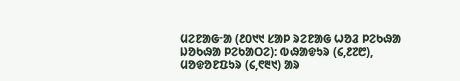ᱢᱮᱱᱟᱜᱼᱟ (᱒᱐᱑᱑ ᱥᱟᱞ ᱨᱮᱱᱟᱜ ᱦᱚᱲ ᱞᱮᱠᱷᱟ ᱡᱚᱠᱷᱟ ᱞᱮᱠᱟᱛᱮ): ᱵᱷᱟᱫᱩᱨ (᱔,᱒᱗᱘), ᱢᱚᱫᱚᱱᱯᱩᱨ (᱔,᱖᱓᱑) ᱟᱨ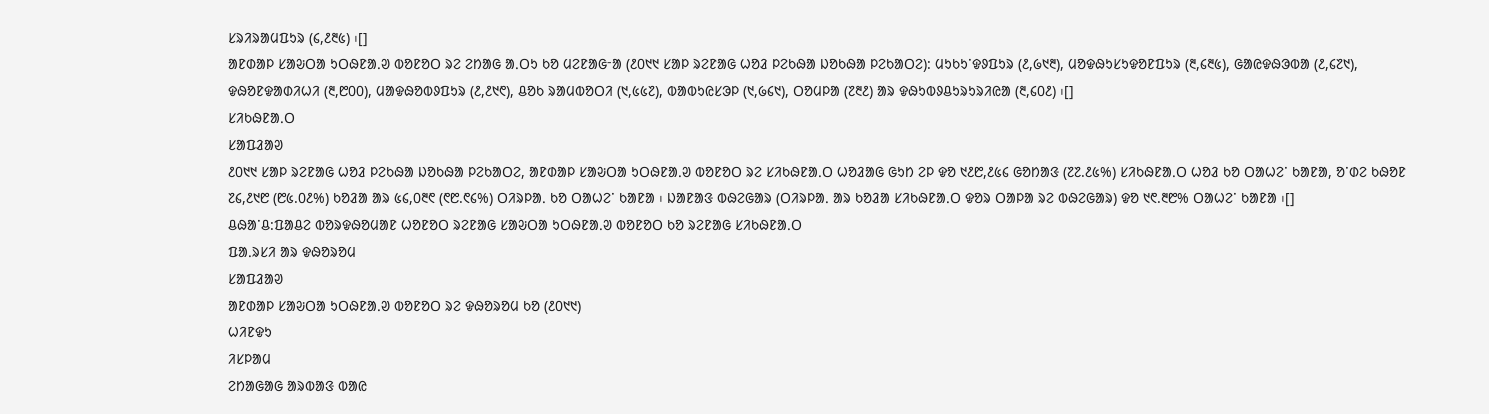ᱥᱨᱤᱨᱟᱢᱯᱩᱨ (᱔,᱒᱓᱕) ᱾[]
ᱟᱱᱰᱟᱞ ᱥᱟᱶᱛᱟ ᱩᱛᱷᱱᱟᱹᱣ ᱵᱚᱱᱚᱛ ᱨᱮ ᱮᱴᱟᱜ ᱟᱹᱛᱩ ᱠᱚ ᱢᱮᱱᱟᱜᱼᱟ (᱒᱐᱑᱑ ᱥᱟᱞ ᱨᱮᱱᱟᱜ ᱦᱚᱲ ᱞᱮᱠᱷᱟ ᱡᱚᱠᱷᱟ ᱞᱮᱠᱟᱛᱮ): ᱢᱩᱠᱩᱸᱫᱽᱯᱩᱨ (᱒,᱙᱑᱓), ᱢᱚᱫᱷᱩᱥᱩᱫᱚᱱᱯᱩᱨ (᱓,᱔᱓᱕), ᱜᱟᱭᱫᱷᱳᱵᱟ (᱒,᱔᱗᱑), ᱫᱷᱚᱱᱫᱟᱰᱤᱦᱤ (᱓,᱘᱐᱐), ᱢᱟᱫᱷᱚᱵᱽᱯᱩᱨ (᱒,᱒᱑᱖), ᱪᱚᱠ ᱨᱟᱢᱵᱚᱛᱤ (᱑,᱕᱕᱗), ᱵᱟᱵᱩᱭᱥᱳᱞ (᱑,᱙᱔᱑), ᱛᱚᱢᱞᱟ (᱗᱓᱒) ᱟᱨ ᱫᱷᱩᱵᱽᱪᱩᱨᱩᱨᱤᱭᱟ (᱓,᱔᱐᱒) ᱾[]
ᱥᱤᱠᱷᱱᱟᱹᱛ
ᱥᱟᱯᱲᱟᱣ
᱒᱐᱑᱑ ᱥᱟᱞ ᱨᱮᱱᱟᱜ ᱦᱚᱲ ᱞᱮᱠᱷᱟ ᱡᱚᱠᱷᱟ ᱞᱮᱠᱟᱛᱮ, ᱟᱱᱰᱟᱞ ᱥᱟᱶᱛᱟ ᱩᱛᱷᱱᱟᱹᱣ ᱵᱚᱱᱚᱛ ᱨᱮ ᱥᱤᱠᱷᱱᱟᱹᱛ ᱦᱚᱲᱟᱜ ᱜᱩᱴ ᱮᱞ ᱫᱚ ᱑᱒᱘,᱒᱕᱔ ᱜᱚᱴᱟᱝ (᱗᱗.᱒᱕%) ᱥᱤᱠᱷᱱᱟᱹᱛ ᱦᱚᱲ ᱠᱚ ᱛᱟᱦᱮᱸ ᱠᱟᱱᱟ, ᱚᱸᱰᱮ ᱠᱷᱚᱱ ᱗᱔,᱒᱑᱘ (᱘᱕.᱐᱒%) ᱠᱚᱲᱟ ᱟᱨ ᱕᱔,᱐᱓᱖ (᱖᱘.᱖᱔%) ᱛᱤᱨᱞᱟᱹ ᱠᱚ ᱛᱟᱦᱮᱸ ᱠᱟᱱᱟ ᱾ ᱡᱟᱱᱟᱝ ᱵᱷᱮᱜᱟᱨ (ᱛᱤᱨᱞᱟᱹ ᱟᱨ ᱠᱚᱲᱟ ᱥᱤᱠᱷᱱᱟᱹᱛ ᱫᱚᱨ ᱛᱟᱞᱟ ᱨᱮ ᱵᱷᱮᱜᱟᱨ) ᱫᱚ ᱑᱖.᱓᱘% ᱛᱟᱦᱮᱸ ᱠᱟᱱᱟ ᱾[]
ᱪᱷᱟᱸᱪ:ᱯᱟᱪᱮ ᱵᱚᱨᱫᱷᱚᱢᱟᱱ ᱦᱚᱱᱚᱛ ᱨᱮᱱᱟᱜ ᱥᱟᱶᱛᱟ ᱩᱛᱷᱱᱟᱹᱣ ᱵᱚᱱᱚᱛ ᱠᱚ ᱨᱮᱱᱟᱜ ᱥᱤᱠᱷᱱᱟᱹᱛ
ᱯᱟᱹᱨᱥᱤ ᱟᱨ ᱫᱷᱚᱨᱚᱢ
ᱥᱟᱯᱲᱟᱣ
ᱟᱱᱰᱟᱞ ᱥᱟᱶᱛᱟ ᱩᱛᱷᱱᱟᱹᱣ ᱵᱚᱱᱚᱛ ᱨᱮ ᱫᱷᱚᱨᱚᱢ ᱠᱚ (᱒᱐᱑᱑)
ᱦᱤᱱᱫᱩ
ᱤᱥᱞᱟᱢ
ᱮᱴᱟᱜᱟᱜ ᱟᱨᱵᱟᱝ ᱵᱟᱭ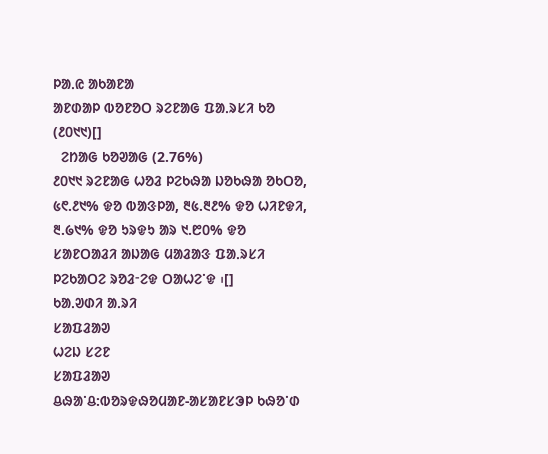ᱞᱟᱹᱭ ᱟᱠᱟᱱᱟ
ᱟᱱᱰᱟᱞ ᱵᱚᱱᱚᱛ ᱨᱮᱱᱟᱜ ᱯᱟᱹᱨᱥᱤ ᱠᱚ (᱒᱐᱑᱑)[]
  ᱮᱴᱟᱜ ᱠᱚᱣᱟᱜ (2.76%)
᱒᱐᱑᱑ ᱨᱮᱱᱟᱜ ᱦᱚᱲ ᱞᱮᱠᱷᱟ ᱡᱚᱠᱷᱟ ᱚᱠᱛᱚ, ᱕᱖.᱒᱑% ᱫᱚ ᱵᱟᱝᱞᱟ, ᱓᱕.᱓᱒% ᱫᱚ ᱦᱤᱱᱫᱤ, ᱓.᱙᱑% ᱫᱚ ᱩᱨᱫᱩ ᱟᱨ ᱑.᱘᱐% ᱫᱚ ᱥᱟᱱᱛᱟᱲᱤ ᱟᱡᱟᱜ ᱢᱟᱲᱟᱝ ᱯᱟᱹᱨᱥᱤ ᱞᱮᱠᱟᱛᱮ ᱨᱚᱲᱼᱮᱫ ᱛᱟᱦᱮᱸᱫ ᱾[]
ᱠᱟᱹᱣᱰᱤ ᱟᱹᱨᱤ
ᱥᱟᱯᱲᱟᱣ
ᱦᱮᱡ ᱥᱮᱱ
ᱥᱟᱯᱲᱟᱣ
ᱪᱷᱟᱸᱪ:ᱵᱚᱨᱫᱷᱚᱢᱟᱱ-ᱟᱥᱟᱱᱥᱳᱞ ᱠᱷᱚᱸᱰ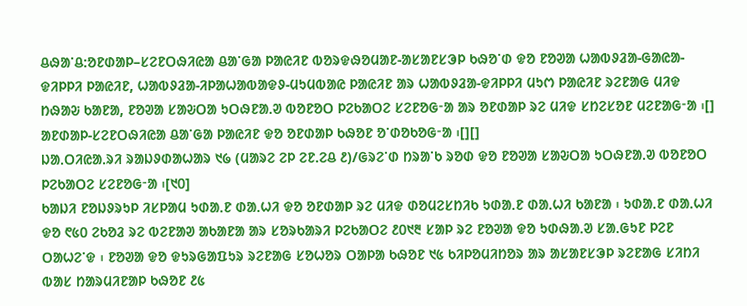ᱪᱷᱟᱸᱪ:ᱚᱱᱰᱟᱞ–ᱥᱮᱱᱛᱷᱤᱭᱟ ᱪᱟᱸᱜᱟ ᱞᱟᱭᱤᱱ ᱵᱚᱨᱫᱷᱚᱢᱟᱱ-ᱟᱥᱟᱱᱥᱳᱞ ᱠᱷᱚᱸᱰ ᱫᱚ ᱱᱚᱣᱟ ᱦᱟᱵᱽᱲᱟ-ᱜᱟᱭᱟ-ᱫᱤᱞᱞᱤ ᱞᱟᱭᱤᱱ, ᱦᱟᱵᱽᱲᱟ-ᱤᱞᱟᱦᱟᱵᱟᱫᱽ-ᱢᱩᱢᱵᱟᱭ ᱞᱟᱭᱤᱱ ᱟᱨ ᱦᱟᱵᱽᱲᱟ-ᱫᱤᱞᱞᱤ ᱢᱩᱬ ᱞᱟᱭᱤᱱ ᱨᱮᱱᱟᱜ ᱢᱤᱫ ᱴᱷᱟᱶ ᱠᱟᱱᱟ, ᱱᱚᱣᱟ ᱥᱟᱶᱛᱟ ᱩᱛᱷᱱᱟᱹᱣ ᱵᱚᱱᱚᱛ ᱞᱮᱠᱟᱛᱮ ᱥᱮᱱᱚᱜᱼᱟ ᱟᱨ ᱚᱱᱰᱟᱞ ᱨᱮ ᱢᱤᱫ ᱥᱴᱮᱥᱚᱱ ᱢᱮᱱᱟᱜᱼᱟ ᱾[]
ᱟᱱᱰᱟᱞ-ᱥᱮᱱᱛᱷᱤᱭᱟ ᱪᱟᱸᱜᱟ ᱞᱟᱭᱤᱱ ᱫᱚ ᱚᱱᱰᱟᱞ ᱠᱷᱚᱱ ᱚᱸᱰᱚᱠᱚᱜᱼᱟ ᱾[][]
ᱡᱟᱹᱛᱤᱭᱟᱹᱨᱤ ᱨᱟᱡᱽᱰᱟᱦᱟᱨ ᱑᱙ (ᱢᱟᱨᱮ ᱮᱞ ᱮᱱ.ᱮᱪ ᱒)/ᱜᱨᱮᱸᱰ ᱴᱨᱟᱸᱠ ᱨᱚᱰ ᱫᱚ ᱱᱚᱣᱟ ᱥᱟᱶᱛᱟ ᱩᱛᱷᱱᱟᱹᱣ ᱵᱚᱱᱚᱛ ᱞᱮᱠᱟᱛᱮ ᱥᱮᱱᱚᱜᱼᱟ ᱾[᱑᱐]
ᱠᱟᱡᱤ ᱱᱚᱡᱽᱨᱩᱞ ᱤᱥᱞᱟᱢ ᱩᱰᱟᱹᱱ ᱰᱟᱹᱦᱤ ᱫᱚ ᱚᱱᱰᱟᱞ ᱨᱮ ᱢᱤᱫ ᱰᱚᱢᱮᱥᱴᱤᱠ ᱩᱰᱟᱹᱱ ᱰᱟᱹᱦᱤ ᱠᱟᱱᱟ ᱾ ᱩᱰᱟᱹᱱ ᱰᱟᱹᱦᱤ ᱫᱚ ᱖᱕᱐ ᱮᱠᱚᱲ ᱨᱮ ᱵᱮᱱᱟᱣ ᱟᱠᱟᱱᱟ ᱟᱨ ᱥᱚᱨᱠᱟᱨᱤ ᱞᱮᱠᱟᱛᱮ ᱒᱐᱑᱓ ᱥᱟᱞ ᱨᱮ ᱱᱚᱣᱟ ᱫᱚ ᱩᱰᱷᱟᱹᱣ ᱥᱟᱹᱜᱩᱱ ᱞᱮᱱ ᱛᱟᱦᱮᱸᱫ ᱾ ᱱᱚᱣᱟ ᱫᱚ ᱫᱩᱨᱜᱟᱯᱩᱨ ᱨᱮᱱᱟᱜ ᱥᱚᱦᱚᱨ ᱛᱟᱞᱟ ᱠᱷᱚᱱ ᱑᱕ ᱠᱤᱞᱚᱢᱤᱴᱚᱨ ᱟᱨ ᱟᱥᱟᱱᱥᱳᱞ ᱨᱮᱱᱟᱜ ᱥᱤᱴᱤ ᱵᱟᱥ ᱴᱟᱨᱢᱤᱱᱟᱞ ᱠᱷᱚᱱ ᱒᱕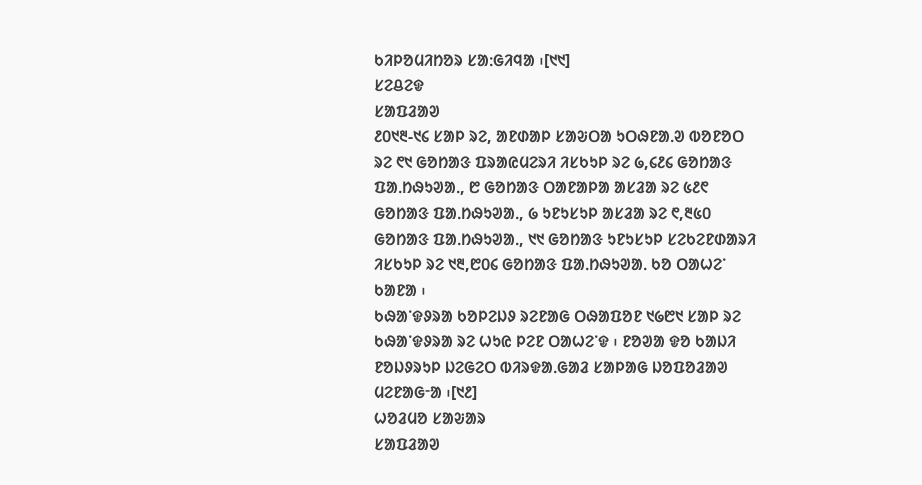ᱠᱤᱞᱚᱢᱤᱴᱚᱨ ᱥᱟᱺᱜᱤᱧᱟ ᱾[᱑᱑]
ᱥᱮᱪᱮᱫ
ᱥᱟᱯᱲᱟᱣ
᱒᱐᱑᱓-᱑᱔ ᱥᱟᱞ ᱨᱮ, ᱟᱱᱰᱟᱞ ᱥᱟᱶᱛᱟ ᱩᱛᱷᱱᱟᱹᱣ ᱵᱚᱱᱚᱛ ᱨᱮ ᱖᱑ ᱜᱚᱴᱟᱝ ᱯᱨᱟᱭᱢᱮᱨᱤ ᱤᱥᱠᱩᱞ ᱨᱮ ᱙,᱔᱒᱔ ᱜᱚᱴᱟᱝ ᱯᱟᱹᱴᱷᱩᱣᱟᱹ, ᱘ ᱜᱚᱴᱟᱝ ᱛᱟᱱᱟᱞᱟ ᱟᱥᱲᱟ ᱨᱮ ᱕᱒᱖ ᱜᱚᱴᱟᱝ ᱯᱟᱹᱴᱷᱩᱣᱟᱹ, ᱙ ᱩᱱᱩᱥᱩᱞ ᱟᱥᱲᱟ ᱨᱮ ᱖,᱓᱕᱐ ᱜᱚᱴᱟᱝ ᱯᱟᱹᱴᱷᱩᱣᱟᱹ, ᱑᱑ ᱜᱚᱴᱟᱝ ᱩᱱᱩᱥᱩᱞ ᱥᱮᱠᱮᱱᱰᱟᱨᱤ ᱤᱥᱠᱩᱞ ᱨᱮ ᱑᱓,᱘᱐᱔ ᱜᱚᱴᱟᱝ ᱯᱟᱹᱴᱷᱩᱣᱟᱹ ᱠᱚ ᱛᱟᱦᱮᱸ ᱠᱟᱱᱟ ᱾
ᱠᱷᱟᱸᱫᱽᱨᱟ ᱠᱚᱞᱮᱡᱽ ᱨᱮᱱᱟᱜ ᱛᱷᱟᱯᱚᱱ ᱑᱙᱘᱑ ᱥᱟᱞ ᱨᱮ ᱠᱷᱟᱸᱫᱽᱨᱟ ᱨᱮ ᱦᱩᱭ ᱞᱮᱱ ᱛᱟᱦᱮᱸᱫ ᱾ ᱱᱚᱣᱟ ᱫᱚ ᱠᱟᱡᱤ ᱱᱚᱡᱽᱨᱩᱞ ᱡᱮᱜᱮᱛ ᱵᱤᱨᱫᱟᱹᱜᱟᱲ ᱥᱟᱞᱟᱜ ᱡᱚᱯᱚᱲᱟᱣ ᱢᱮᱱᱟᱜᱼᱟ ᱾[᱑᱒]
ᱦᱚᱲᱢᱚ ᱥᱟᱶᱟᱨ
ᱥᱟᱯᱲᱟᱣ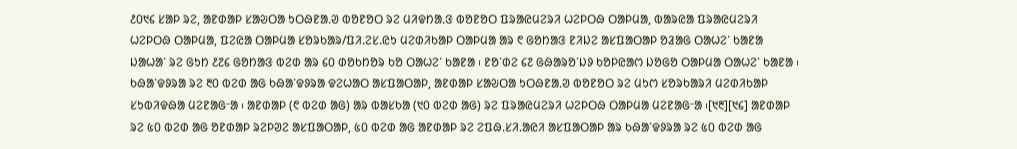᱒᱐᱑᱔ ᱥᱟᱞ ᱨᱮ, ᱟᱱᱰᱟᱞ ᱥᱟᱶᱛᱟ ᱩᱛᱷᱱᱟᱹᱣ ᱵᱚᱱᱚᱛ ᱨᱮ ᱢᱤᱫᱴᱟᱹᱝ ᱵᱚᱱᱚᱛ ᱯᱨᱟᱭᱢᱮᱨᱤ ᱦᱮᱞᱛᱷ ᱛᱟᱞᱢᱟ, ᱵᱟᱨᱭᱟ ᱯᱨᱟᱭᱢᱮᱨᱤ ᱦᱮᱞᱛᱷ ᱛᱟᱞᱢᱟ, ᱯᱮᱭᱟ ᱛᱟᱞᱢᱟ ᱥᱚᱨᱠᱟᱨ/ᱯᱤ.ᱮᱥ.ᱭᱩ ᱢᱮᱰᱤᱠᱟᱞ ᱛᱟᱞᱢᱟ ᱟᱨ ᱖ ᱜᱚᱴᱟᱝ ᱱᱤᱡᱮ ᱟᱥᱯᱟᱛᱟᱞ ᱚᱲᱟᱜ ᱛᱟᱦᱮᱸ ᱠᱟᱱᱟ ᱡᱟᱦᱟᱸ ᱨᱮ ᱜᱩᱴ ᱒᱗᱔ ᱜᱚᱴᱟᱝ ᱵᱮᱰ ᱟᱨ ᱔᱐ ᱰᱚᱠᱴᱚᱨ ᱠᱚ ᱛᱟᱦᱮᱸ ᱠᱟᱱᱟ ᱾ ᱱᱚᱸᱰᱮ ᱔᱗ ᱜᱷᱟᱨᱚᱸᱡᱽ ᱠᱚᱞᱭᱟᱬ ᱡᱚᱜᱚ ᱛᱟᱞᱢᱟ ᱛᱟᱦᱮᱸ ᱠᱟᱱᱟ ᱾
ᱠᱷᱟᱸᱫᱽᱨᱟ ᱨᱮ ᱓᱐ ᱵᱮᱰ ᱟᱜ ᱠᱷᱟᱸᱫᱽᱨᱟ ᱫᱮᱦᱟᱛ ᱟᱥᱯᱟᱛᱟᱞ, ᱟᱱᱰᱟᱞ ᱥᱟᱶᱛᱟ ᱩᱛᱷᱱᱟᱹᱣ ᱵᱚᱱᱚᱛ ᱨᱮ ᱢᱩᱬ ᱥᱚᱨᱠᱟᱨᱤ ᱢᱮᱰᱤᱠᱟᱞ ᱥᱩᱵᱤᱫᱷᱟ ᱢᱮᱱᱟᱜᱼᱟ ᱾ ᱟᱱᱰᱟᱞ (᱖ ᱵᱮᱰ ᱟᱜ) ᱟᱨ ᱵᱟᱥᱠᱟ (᱑᱐ ᱵᱮᱰ ᱟᱜ) ᱨᱮ ᱯᱨᱟᱭᱢᱮᱨᱤ ᱦᱮᱞᱛᱷ ᱛᱟᱞᱢᱟ ᱢᱮᱱᱟᱜᱼᱟ ᱾[᱑᱓][᱑᱔] ᱟᱱᱰᱟᱞ ᱨᱮ ᱕᱐ ᱵᱮᱰ ᱟᱜ ᱚᱱᱰᱟᱞ ᱨᱮᱞᱣᱮ ᱟᱥᱯᱟᱛᱟᱞ, ᱕᱐ ᱵᱮᱰ ᱟᱜ ᱟᱱᱰᱟᱞ ᱨᱮ ᱮᱯᱷ.ᱥᱤ.ᱟᱭᱤ ᱟᱥᱯᱟᱛᱟᱞ ᱟᱨ ᱠᱷᱟᱸᱫᱽᱨᱟ ᱨᱮ ᱕᱐ ᱵᱮᱰ ᱟᱜ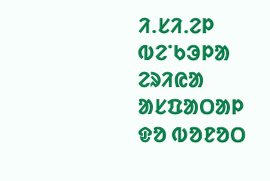ᱤ.ᱥᱤ.ᱮᱞ ᱵᱮᱸᱠᱳᱞᱟ ᱮᱨᱤᱭᱟ ᱟᱥᱯᱟᱛᱟᱞ ᱫᱚ ᱵᱚᱱᱚᱛ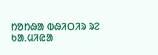ᱴᱚᱴᱷᱟ ᱵᱷᱤᱛᱤᱨ ᱨᱮ ᱠᱟᱹᱢᱤᱭᱟ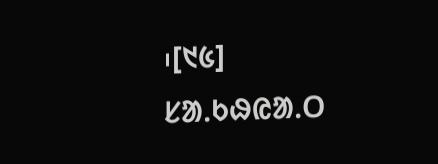᱾[᱑᱕]
ᱥᱟᱹᱠᱷᱭᱟᱹᱛ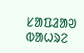ᱥᱟᱯᱲᱟᱣ
ᱵᱟᱦᱨᱮ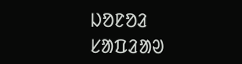ᱡᱚᱱᱚᱲ
ᱥᱟᱯᱲᱟᱣ